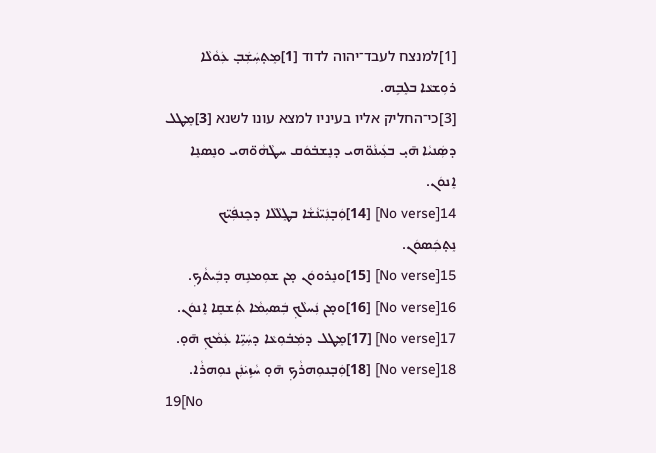[1]למנצח לעבד־יהוה לדוד [1]ܡܸܬ̣ܚܲܫܲܒ̣ ܥܲܘܵܠܵܐ ܪܘܼܫܥܵܐ ܒܠܸܒܹܗ.
[3]כי־החליק אליו בעיניו למצא עונו לשנא [3]ܡܸܛܠ ܕܣܲܢܝܵܐ ܗ̄ܝ̣ ܒܥܲܝܢܵܘ̈ܗܝ ܕܢܸܫܒ̇ܘܿܩ ܚܛܵܗܵܘ̈ܗܝ ܘܢܸܣܢܸܐ ܐܸܢܘܿܢ.
14[No verse] [14]ܘܲܒ̣ܢܲܝ̈ܢܵܫܵܐ ܒܛܸܠܵܠܵܐ ܕܟܸܢܦܲܝ̈ܟ ܢܸܬ̣ܟܲܣܘܿܢ.
15[No verse] [15]ܘܢܸܪܘܘܿܢ ܡ̣ܢ ܫܘܼܡܢܹܗ ܕܒܲܝܬܵܟ݂.
16[No verse] [16]ܘܡ̣ܢ ܢܲܚܠܵܟ݂ ܒܲܣܝܼܡܵܐ ܬܲܫܩܸܐ ܐܸܢܘܿܢ.
17[No verse] [17]ܡܸܛܠ ܕܡܲܒ̇ܘܼܥܵܐ ܕܚܲܝܹ̈ܐ ܥܲܡܵܟ݂ ܗ̄ܘ̣.
18[No verse] [18]ܘܲܒ̣ܢܘܼܗܪܵܟ݂ ܗ̄ܘ̣ ܚܵܙܹܝ݁ܢܲܢ ܢܘܼܗܪܵܐ.
19[No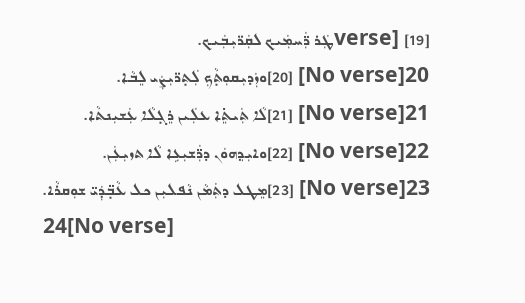verse] [19]ܛܲܪ ܪ̈ܲܚܡܲܝܟ ܠܩܲܪ̈ܝܼܒܲܝܟ.
20[No verse] [20]ܘܙܲܕܝܼܩܘܼܬ̣ܵܟ݂ ܠܲܬ̣ܪ̈ܝܼܨܲܝ ܠܸܒܵܐ.
21[No verse] [21]ܠܵܐ ܬܲܝܬܸ̇ܐ ܥܠܲܝܢ ܪܸܓ̣ܠܵܐ ܥܲܫܝܼܢܬܵܐ.
22[No verse] [22]ܘܐܝܼܕ݂ܗܘܿܢ ܕܪ̈ܲܫܝܼܥܹܐ ܠܵܐ ܬܙܝܼܥܲܢ.
23[No verse] [23]ܡܸܛܠ ܕܬܲܡܵܢ ܢܵܦܠܝܼܢ ܟܠ ܥܵܒ̣̈ܕܲܝ̈ ܫܘܼܩܪܵܐ.
24[No verse]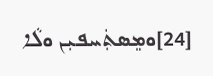[24]ܘܡܸܣܬܲܚܦܝܼܢ ܘܠܵܐ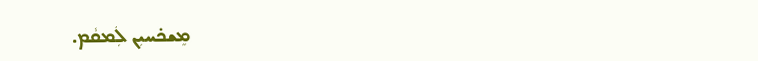ܡܸܫܟ̇ܚܝܼܢ ܠܲܡܩܵܡ.